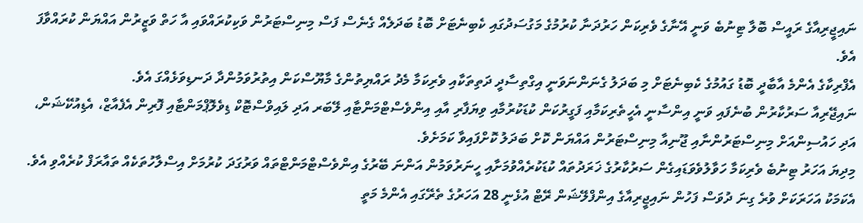ނައިޖީރިއާގެ ރައީސް ބޮލާ ޓިނުބެ ވަނީ އޭނާގެ ވެރިކަން ހަރުދަނާ ކުރުމުގެ މަގުސަދުގައި ކެބިނެޓަށް ބޮޑު ބަދަލެއް ގެނެސް ފަސް މިނިސްޓަރުން ވަކިކުރައްވައި އާ ހަތް ވަޒީރުން އައްޔަން ކުރައްވާފަ އެވެ.
އެފްރިކާގެ އެންމެ އާބާދީ ބޮޑު ގައުމުގެ ކެބިނެޓަށް މި ބަދަލު ގެނަންނަވަނީ އިގްތިސާދީ ދަތިތަކާއި ވެރިކަމާ މެދު ރައްޔިތުންގެ މާޔޫސްކަން އިތުރުވަމުންދާ ދަނޑިވަޅެއްގަ އެވެ.
ނައިޖޭރިއާ ސަރުކާރުން ބުނެފައި ވަނީ އިންސާނީ އެހީތެރިކަމާއި ފަގީރުކަން ކުޑަކުރުމާއި ވިޔަފާރި އާއި އިންވެސްޓްމަންޓާއި ލޭބަރ އަދި ލައިވްސްޓޮކް ޑިވެލޮޕްމަންޓާއި ފޮރިން އެފެއާޒް، އެޑިއުކޭޝަން، އަދި ހައުސިންއަށް މިނިސްޓަރުންނާއި ޖޫނިއާ މިނިސްޓަރުން އައްޔަން ކޮށް ބަދަލު ކޮށްފައިވާ ކަމަށެވެ.
މިދިޔަ އަހަރު ޓިނުބެ ވެރިކަމާ ހަވާލުވެވަޑައިގެން ސަރުކާރުގެ ޚަރަދުތައް ކުޑަކުރެއްވުމަށާއި ހީނަރުވަމުން އަންނަ ބޭރުގެ އިންވެސްޓްމަންޓްތައް ވަރުގަދަ ކުރުމަށް އިސްލާހުތަކެއް ތައާރަފް ކުރެއްވި އެވެ.
އެކަމަކު އަހަރަކަށް ވުރެ ގިނަ ދުވަސް ފަހުން ނައިޖީރިއާގެ އިންފްލޭޝަން ރޭޓް އުޅެނީ 28 އަހަރުގެ ތެރޭގައި އެންމެ މަތީ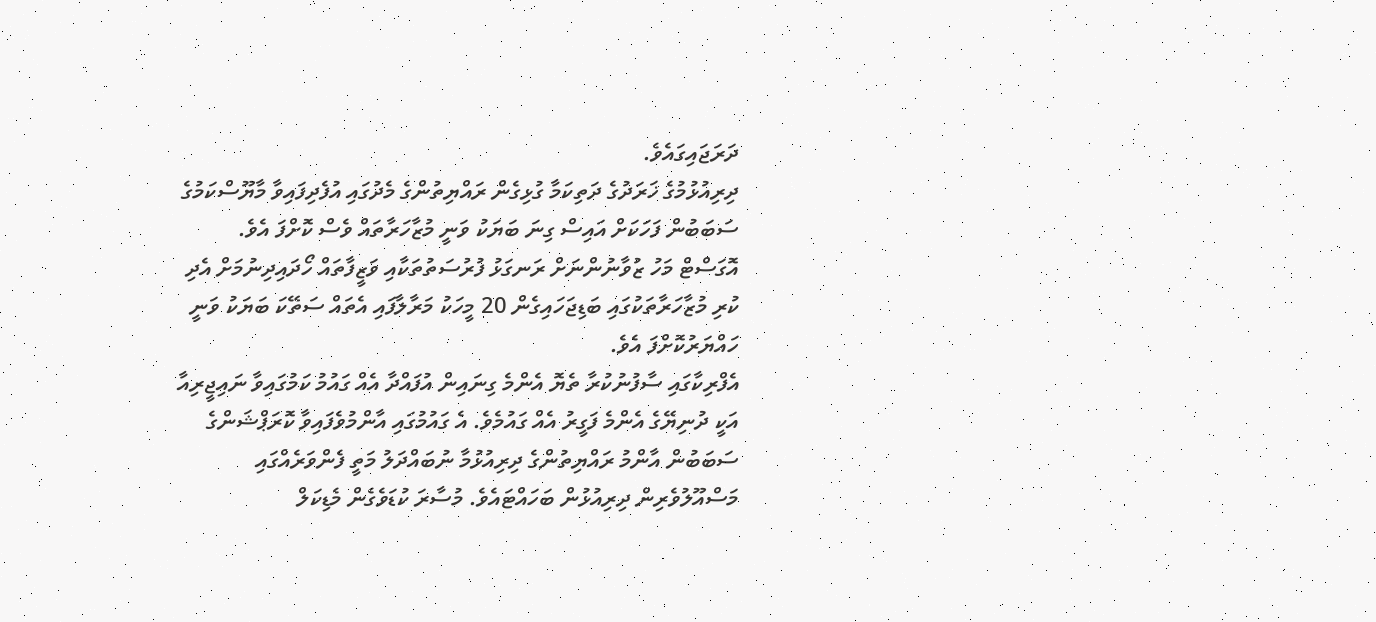ދަރަޖައިގައެވެ.
ދިރިއުޅުމުގެ ޚަރަދުގެ ދަތިކަމާ ގުޅިގެން ރައްޔިތުންގެ މެދުގައި އުފެދިފައިވާ މާޔޫސްކަމުގެ ސަބަބުން ފަހަކަށް އައިސް ގިނަ ބަޔަކު ވަނީ މުޒާހަރާތައް ވެސް ކޮށްފަ އެވެ.
އޮގަސްޓް މަހު ޒުވާނުންނަށް ރަނގަޅު ފުރުސަތުތަކާއި ވަޒީފާތައް ހޯދައިދިނުމަށް އެދި ކުރި މުޒާހަރާތަކުގައި ބަޑިޖަހައިގެން 20 މީހަކު މަރާލާފައި އެތައް ސަތޭކަ ބަޔަކު ވަނީ ހައްޔަރުކޮށްފަ އެވެ.
އެފްރިކާގައި ސާފުނުކުރާ ތެޔޮ އެންމެ ގިނައިން އުފައްދާ އެއް ގައުމު ކަމުގައިވާ ނައިޖީރިއާ އަކީ ދުނިޔޭގެ އެންމެ ފަގީރު އެއް ގައުމެވެ. އެ ގައުމުގައި އާންމުވެފައިވާ ކޮރަޕްޝަންގެ ސަބަބުން އާންމު ރައްޔިތުންގެ ދިރިއުޅުމާ ނުބައްދަލު މަތީ ފެންވަރެއްގައި މަސްއޫލުވެރިން ދިރިއުޅުން ބަހައްޓައެވެ. މުސާރަ ކުޑަވެގެން މެޑިކަލް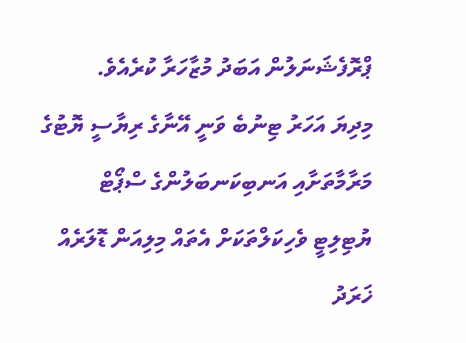ޕްރޮފެޝަނަލުން އަބަދު މުޒާހަރާ ކުރެއެވެ.
މިދިޔަ އަހަރު ޓިނުބެ ވަނީ އޭނާގެ ރިޔާސީ ޔޮޓުގެ މަރާމާތަށާއި އަނބިކަނބަލުންގެ ސްޕޯޓް ޔުޓިލިޓީ ވެހިކަލްތަކަށް އެތައް މިލިއަން ޑޮލަރެއް ޚަރަދު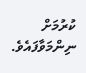ކުރުމަށް ނިންމަވާފައެވެ.